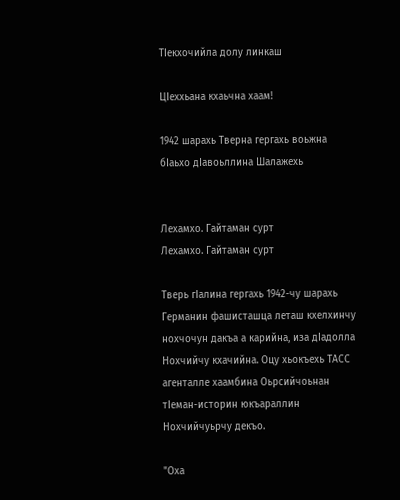ТIекхочийла долу линкаш

ЦIеххьана кхаьчна хаам!

1942 шарахь Тверна гергахь воьжна бIаьхо дIавоьллина Шалажехь


Лехамхо. Гайтаман сурт
Лехамхо. Гайтаман сурт

Тверь гIалина гергахь 1942-чу шарахь Германин фашисташца леташ кхелхинчу нохчочун дакъа а карийна, иза дIадолла Нохчийчу кхачийна. Оцу хьокъехь ТАСС агенталле хаамбина Оьрсийчоьнан тIеман-историн юкъараллин Нохчийчуьрчу декъо.

"Оха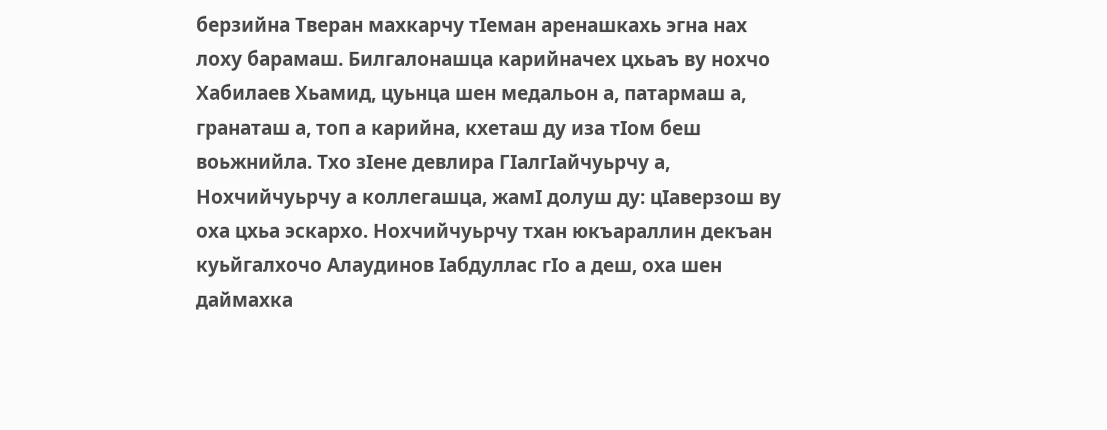берзийна Тверан махкарчу тIеман аренашкахь эгна нах лоху барамаш. Билгалонашца карийначех цхьаъ ву нохчо Хабилаев Хьамид, цуьнца шен медальон а, патармаш а, гранаташ а, топ а карийна, кхеташ ду иза тIом беш воьжнийла. Тхо зIене девлира ГIалгIайчуьрчу а, Нохчийчуьрчу а коллегашца, жамI долуш ду: цIаверзош ву оха цхьа эскархо. Нохчийчуьрчу тхан юкъараллин декъан куьйгалхочо Алаудинов Iабдуллас гIо а деш, оха шен даймахка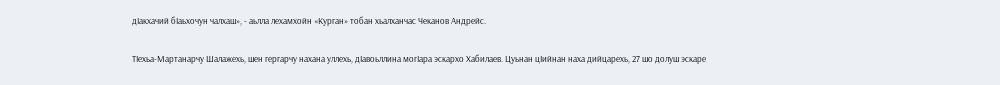дIакхачий бIаьхочун чалхаш», - аьлла лехамхойн «Курган» тобан хьалханчас Чеканов Андрейс.

ТIехьа-Мартанарчу Шалажехь, шен гергарчу нахана уллехь, дIавоьллина могIара эскархо Хабилаев. Цуьнан цIийнан наха дийцарехь, 27 шо долуш эскаре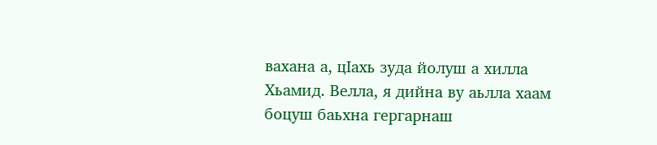вахана а, цIахь зуда йолуш а хилла Хьамид. Велла, я дийна ву аьлла хаам боцуш баьхна гергарнаш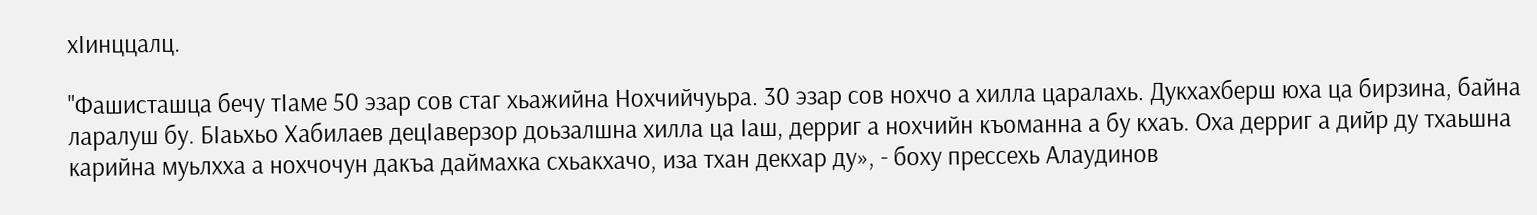хIинццалц.

"Фашисташца бечу тIаме 50 эзар сов стаг хьажийна Нохчийчуьра. 30 эзар сов нохчо а хилла царалахь. Дукхахберш юха ца бирзина, байна ларалуш бу. БIаьхьо Хабилаев децIаверзор доьзалшна хилла ца Iаш, дерриг а нохчийн къоманна а бу кхаъ. Оха дерриг а дийр ду тхаьшна карийна муьлхха а нохчочун дакъа даймахка схьакхачо, иза тхан декхар ду», - боху прессехь Алаудинов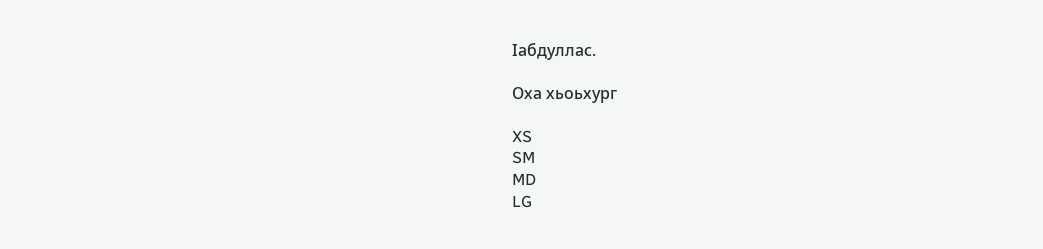Iабдуллас.

Оха хьоьхург

XS
SM
MD
LG